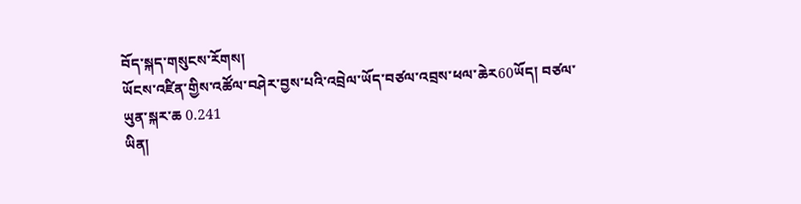བོད་སྐད་གསུངས་རོགས།
ཡོངས་འཛིན་གྱིས་འཚོལ་བཤེར་བྱས་པའི་འབྲེལ་ཡོད་བཙལ་འབྲས་ཕལ་ཆེར60ཡོད། བཙལ་ཡུན་སྐར་ཆ 0.241
ཡིན།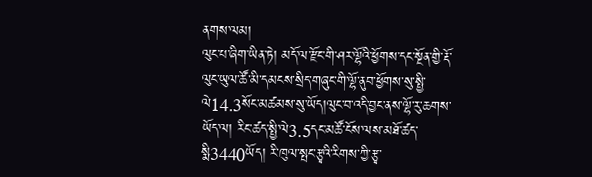ནགས་ལམ།
ལུང་པ་ཞིག་ཡིན་ཏེ། མདོ་ལ་རྫོང་གི་ཤར་ལྷོའི་ཕྱོགས་དང་སྔོན་གྱི་རྡོ་ལུང་ཡུལ་ཚོ་མི་དམངས་སྲིད་གཞུང་གི་ལྷོ་ནུབ་ཕྱོགས་སུ་སྤྱི་ལེ14.3སོང་མཚམས་སུ་ཡོད།ལུང་བ་འདི་བྱང་ནས་ལྷོ་རུ་ཆགས་ཡོད་ལ། རིང་ཚད་སྤྱི་ལེ3.5དང་མཚོ་ངོས་ལས་མཐོ་ཚད་སྨི3440ཡོད། རི་ཁུལ་སྤང་རྩྭའི་རིགས་ཀྱི་རྩྭ་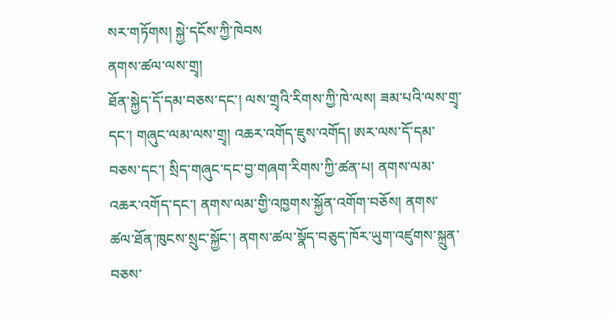སར་གཏོགས། སྐྱེ་དངོས་ཀྱི་ཁེབས
ནགས་ཚལ་ལས་གྲྭ།
ཐོན་སྐྱེད་དོ་དམ་བཅས་དང་། ལས་གྲྭའི་རིགས་ཀྱི་ཁེ་ལས། ཟམ་པའི་ལས་གྲྭ་དང་། གཞུང་ལམ་ལས་གྲྭ། འཆར་འགོད་ཇུས་འགོད། ཨར་ལས་དོ་དམ་བཅས་དང་། སྲིད་གཞུང་དང་བྱ་གཞག་རིགས་ཀྱི་ཚན་པ། ནགས་ལམ་འཆར་འགོད་དང་། ནགས་ལམ་གྱི་འཁྱགས་སྐྱོན་འགོག་བཅོས། ནགས་ཚལ་ཐོན་ཁུངས་སྲུང་སྐྱོང་། ནགས་ཚལ་སྣོད་བཅུད་ཁོར་ཡུག་འཛུགས་སྐྲུན་བཅས་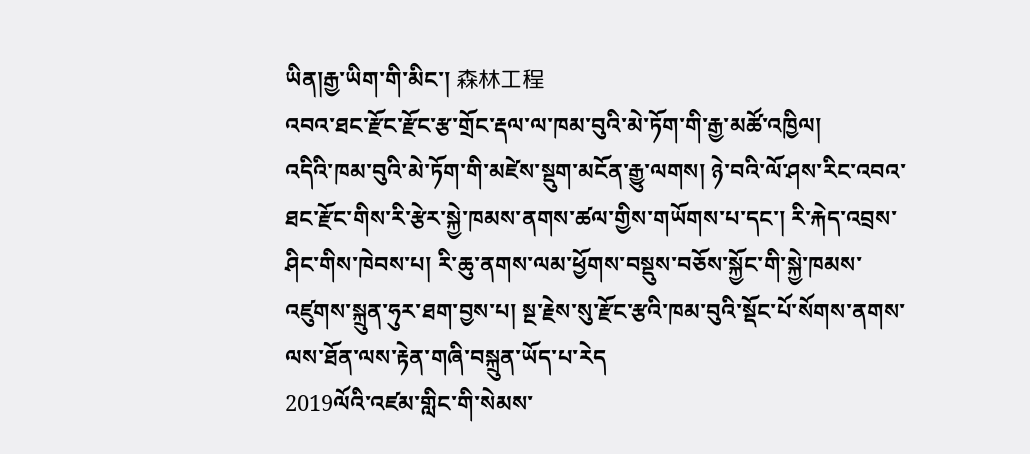ཡིན།རྒྱ་ཡིག་གི་མིང་། 森林工程
འབའ་ཐང་རྫོང་རྫོང་རྩ་གྲོང་རྡལ་ལ་ཁམ་བུའི་མེ་ཏོག་གི་རྒྱ་མཚོ་འཁྱིལ།
འདིའི་ཁམ་བུའི་མེ་ཏོག་གི་མཛེས་སྡུག་མངོན་རྒྱུ་ལགས། ཉེ་བའི་ལོ་ཤས་རིང་འབའ་ཐང་རྫོང་གིས་རི་རྩེར་སྐྱེ་ཁམས་ནགས་ཚལ་གྱིས་གཡོགས་པ་དང་། རི་རྐེད་འབྲས་ཤིང་གིས་ཁེབས་པ། རི་ཆུ་ནགས་ལམ་ཕྱོགས་བསྡུས་བཅོས་སྐྱོང་གི་སྐྱེ་ཁམས་འཛུགས་སྐྲུན་ཧུར་ཐག་བྱས་པ། སྔ་རྗེས་སུ་རྫོང་རྩའི་ཁམ་བུའི་སྡོང་པོ་སོགས་ནགས་ལས་ཐོན་ལས་རྟེན་གཞི་བསྐྲུན་ཡོད་པ་རེད
2019ལོའི་འཛམ་གླིང་གི་སེམས་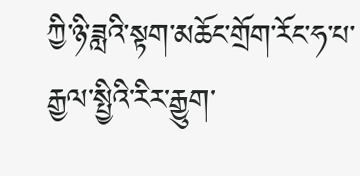ཀྱི་ཉི་ཟླའི་སྟག་མཆོང་གྲོག་རོང་ཧ་པ་རྒྱལ་སྤྱིའི་རིར་རྒྱུག་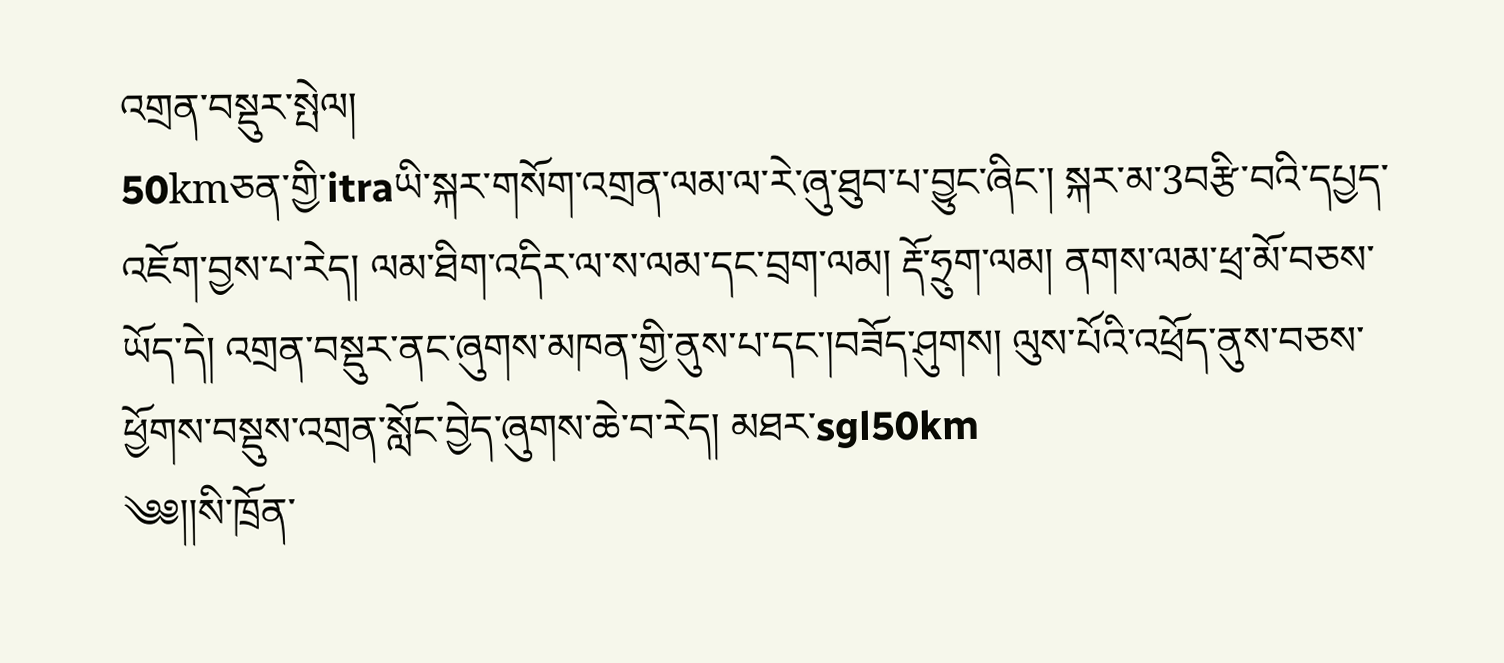འགྲན་བསྡུར་སྤེལ།
50kmཅན་གྱི་itraཡི་སྐར་གསོག་འགྲན་ལམ་ལ་རེ་ཞུ་ཐུབ་པ་བྱུང་ཞིང་། སྐར་མ་3བརྩི་བའི་དཔྱད་འཇོག་བྱས་པ་རེད། ལམ་ཐིག་འདིར་ལ་ས་ལམ་དང་བྲག་ལམ། རྡོ་ཧྲུག་ལམ། ནགས་ལམ་ཕྲ་མོ་བཅས་ཡོད་དེ། འགྲན་བསྡུར་ནང་ཞུགས་མཁན་གྱི་ནུས་པ་དང་།བཟོད་ཤུགས། ལུས་པོའི་འཕྲོད་ནུས་བཅས་ཕྱོགས་བསྡུས་འགྲན་སློང་བྱེད་ཞུགས་ཆེ་བ་རེད། མཐར་sgl50km
༄༅།།སི་ཁྲོན་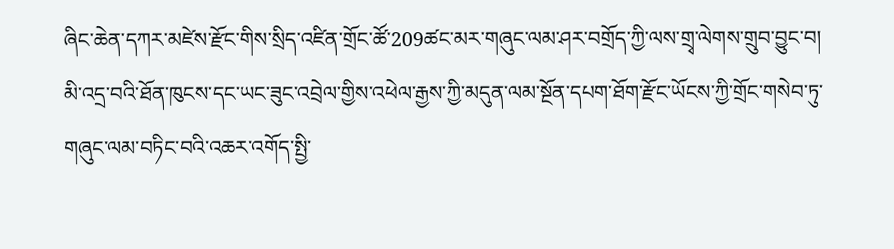ཞིང་ཆེན་དཀར་མཛེས་རྫོང་གིས་སྲིད་འཛིན་གྲོང་ཚོ་209ཚང་མར་གཞུང་ལམ་ཤར་བགྲོད་ཀྱི་ལས་གྲྭ་ལེགས་གྲུབ་བྱུང་བ།
མི་འདྲ་བའི་ཐོན་ཁུངས་དང་ཡང་ཟུང་འབྲེལ་གྱིས་འཕེལ་རྒྱས་ཀྱི་མདུན་ལམ་སྔོན་དཔག་ཐོག་རྫོང་ཡོངས་ཀྱི་གྲོང་གསེབ་ཏུ་གཞུང་ལམ་བཏིང་བའི་འཆར་འགོད་སྤྱི་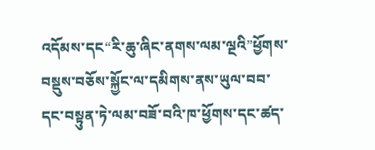འདོམས་དང“རི་ཆུ་ཞིང་ནགས་ལམ་ལྔའི”ཕྱོགས་བསྡུས་བཅོས་སྐྱོང་ལ་དམིགས་ནས་ཡུལ་བབ་དང་བསྟུན་ཏེ་ལམ་བཟོ་བའི་ཁ་ཕྱོགས་དང་ཚད་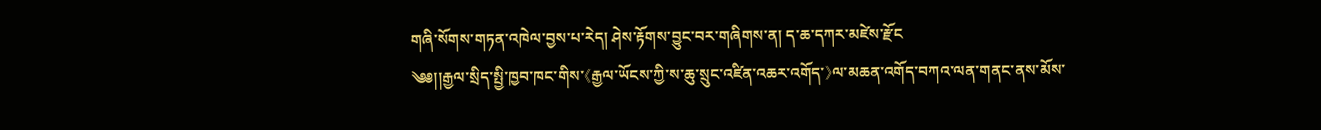གཞི་སོགས་གཏན་འཁེལ་བྱས་པ་རེད། ཤེས་རྟོགས་བྱུང་བར་གཞིགས་ན། ད་ཆ་དཀར་མཛེས་རྫོང
༄༅།།རྒྱལ་སྲིད་སྤྱི་ཁྱབ་ཁང་གིས་《རྒྱལ་ཡོངས་ཀྱི་ས་ཆུ་སྲུང་འཛིན་འཆར་འགོད་》ལ་མཆན་འགོད་བཀའ་ལན་གནང་ནས་མོས་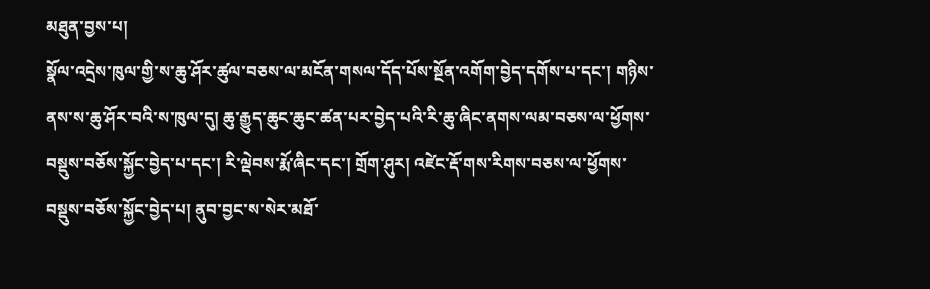མཐུན་བྱས་པ།
སྣོལ་འདྲེས་ཁུལ་གྱི་ས་ཆུ་ཤོར་ཚུལ་བཅས་ལ་མངོན་གསལ་དོད་པོས་སྔོན་འགོག་བྱེད་དགོས་པ་དང་། གཉིས་ནས་ས་ཆུ་ཤོར་བའི་ས་ཁུལ་དུ། ཆུ་རྒྱུད་ཆུང་ཆུང་ཚན་པར་བྱེད་པའི་རི་ཆུ་ཞིང་ནགས་ལམ་བཅས་ལ་ཕྱོགས་བསྡུས་བཅོས་སྐྱོང་བྱེད་པ་དང་། རི་ལྡེབས་རྨོ་ཞིང་དང་། གྲོག་ཤུར། འཛེང་རྡོ་གས་རིགས་བཅས་ལ་ཕྱོགས་བསྡུས་བཅོས་སྐྱོང་བྱེད་པ། ནུབ་བྱང་ས་སེར་མཐོ་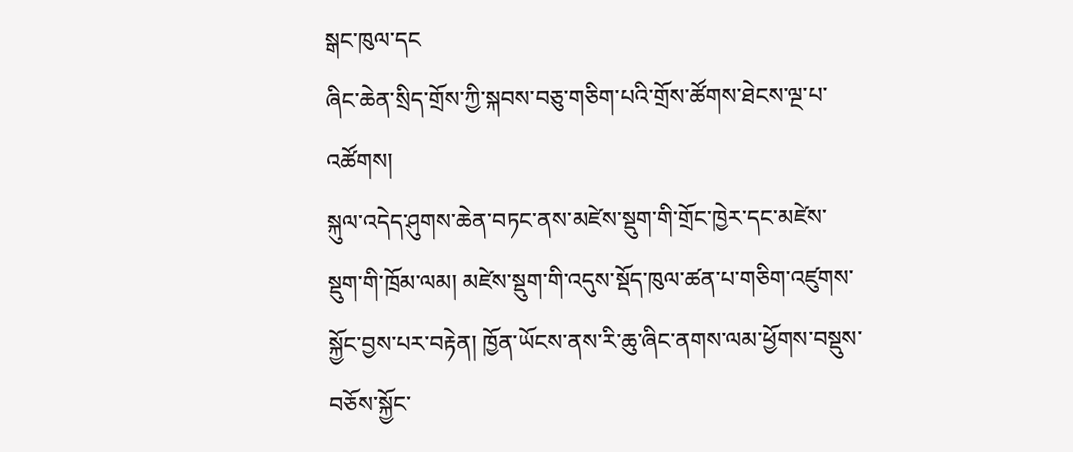སྒང་ཁུལ་དང
ཞིང་ཆེན་སྲིད་གྲོས་ཀྱི་སྐབས་བཅུ་གཅིག་པའི་གྲོས་ཚོགས་ཐེངས་ལྔ་པ་འཚོགས།
སྐུལ་འདེད་ཤུགས་ཆེན་བཏང་ནས་མཛེས་སྡུག་གི་གྲོང་ཁྱེར་དང་མཛེས་སྡུག་གི་ཁྲོམ་ལམ། མཛེས་སྡུག་གི་འདུས་སྡོད་ཁུལ་ཚན་པ་གཅིག་འཛུགས་སྐྱོང་བྱས་པར་བརྟེན། ཁྱོན་ཡོངས་ནས་རི་ཆུ་ཞིང་ནགས་ལམ་ཕྱོགས་བསྡུས་བཅོས་སྐྱོང་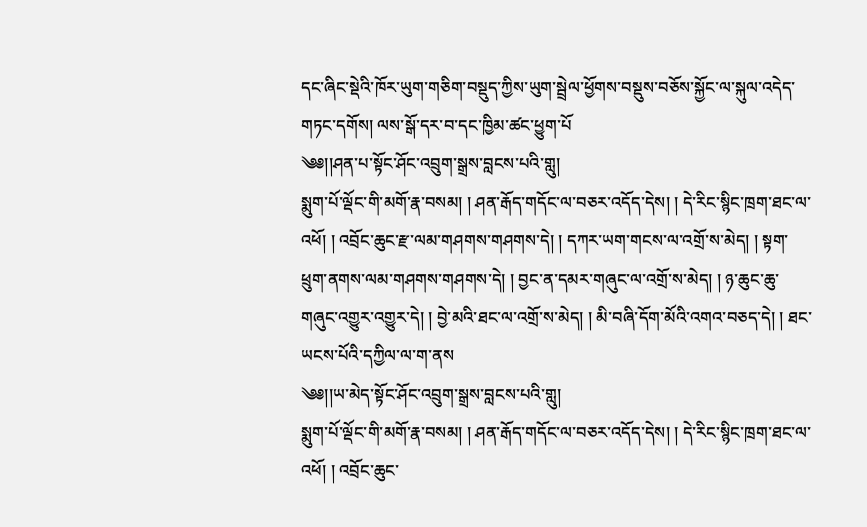དང་ཞིང་སྡེའི་ཁོར་ཡུག་གཅིག་བསྡུད་ཀྱིས་ཡུག་སྦྲེལ་ཕྱོགས་བསྡུས་བཅོས་སྐྱོང་ལ་སྐུལ་འདེད་གཏང་དགོས། ལས་སྒོ་དར་བ་དང་ཁྱིམ་ཚང་ཕྱུག་པོ
༄༅།།ཤན་པ་སྟོང་ཤོང་འབྲུག་སྒྲས་བླངས་པའི་གླུ།
སྨུག་པོ་ལྡོང་གི་མགོ་རྣ་བསམ། ། ཤན་རྒོད་གདོང་ལ་བཅར་འདོད་དེས། ། དེ་རིང་སྙིང་ཁྲག་ཐང་ལ་འཕོ། ། འབྲོང་ཆུང་རྫ་ལམ་གཤགས་གཤགས་དེ། ། དཀར་ཡག་གངས་ལ་འགྲོ་ས་མེད། ། སྟག་ཕྲུག་ནགས་ལམ་གཤགས་གཤགས་དེ། ། བྱང་ན་དམར་གཞུང་ལ་འགྲོ་ས་མེད། ། ཉ་ཆུང་ཆུ་གཞུང་འགྱུར་འགྱུར་དེ། ། བྱེ་མའི་ཐང་ལ་འགྲོ་ས་མེད། ། མི་བཞི་དོག་མོའི་འགའ་བཅད་དེ། ། ཐང་ཡངས་པོའི་དཀྱིལ་ལ་ག་ནས
༄༅།།ཡ་མེད་སྟོང་ཤོང་འབྲུག་སྒྲས་བླངས་པའི་གླུ།
སྨུག་པོ་ལྡོང་གི་མགོ་རྣ་བསམ། ། ཤན་རྒོད་གདོང་ལ་བཅར་འདོད་དེས། ། དེ་རིང་སྙིང་ཁྲག་ཐང་ལ་འཕོ། ། འབྲོང་ཆུང་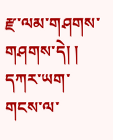རྫ་ལམ་གཤགས་གཤགས་དེ། ། དཀར་ཡག་གངས་ལ་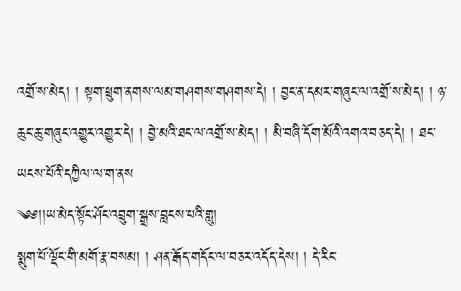འགྲོ་ས་མེད། ། སྟག་ཕྲུག་ནགས་ལམ་གཤགས་གཤགས་དེ། ། བྱང་ན་དམར་གཞུང་ལ་འགྲོ་ས་མེད། ། ཉ་ཆུང་ཆུ་གཞུང་འགྱུར་འགྱུར་དེ། ། བྱེ་མའི་ཐང་ལ་འགྲོ་ས་མེད། ། མི་བཞི་དོག་མོའི་འགའ་བཅད་དེ། ། ཐང་ཡངས་པོའི་དཀྱིལ་ལ་ག་ནས
༄༅།།ཡ་མེད་སྟོང་ཤོང་འབྲུག་སྒྲས་བླངས་པའི་གླུ།
སྨུག་པོ་ལྡོང་གི་མགོ་རྣ་བསམ། ། ཤན་རྒོད་གདོང་ལ་བཅར་འདོད་དེས། ། དེ་རིང་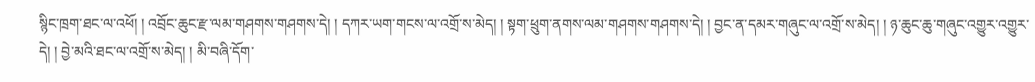སྙིང་ཁྲག་ཐང་ལ་འཕོ། ། འབྲོང་ཆུང་རྫ་ལམ་གཤགས་གཤགས་དེ། ། དཀར་ཡག་གངས་ལ་འགྲོ་ས་མེད། ། སྟག་ཕྲུག་ནགས་ལམ་གཤགས་གཤགས་དེ། ། བྱང་ན་དམར་གཞུང་ལ་འགྲོ་ས་མེད། ། ཉ་ཆུང་ཆུ་གཞུང་འགྱུར་འགྱུར་དེ། ། བྱེ་མའི་ཐང་ལ་འགྲོ་ས་མེད། ། མི་བཞི་དོག་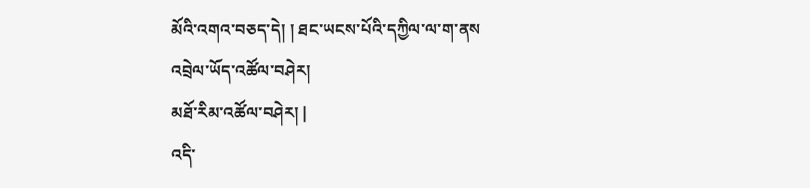མོའི་འགའ་བཅད་དེ། ། ཐང་ཡངས་པོའི་དཀྱིལ་ལ་ག་ནས
འབྲེལ་ཡོད་འཚོལ་བཤེར།
མཐོ་རིམ་འཚོལ་བཤེར། |
འདི་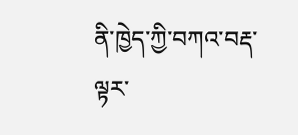ནི་ཁྱེད་ཀྱི་བཀའ་བརྡ་ལྟར་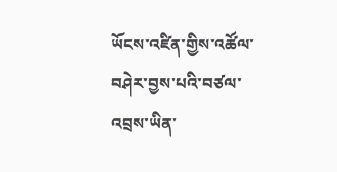ཡོངས་འཛིན་གྱིས་འཚོལ་བཤེར་བྱས་པའི་བཙལ་འབྲས་ཡིན་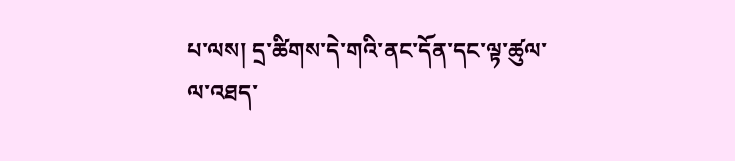པ་ལས། དྲ་ཚིགས་དེ་གའི་ནང་དོན་དང་ལྟ་ཚུལ་ལ་འཐད་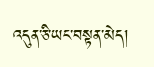འདུན་ཅི་ཡང་བསྟན་མེད།